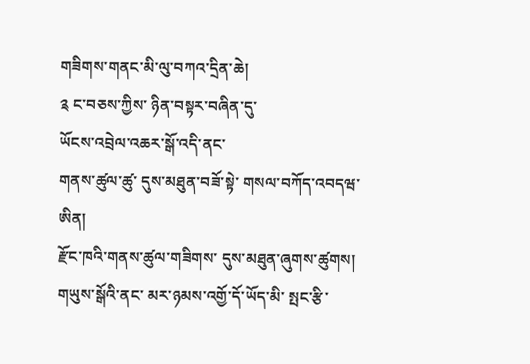གཟིགས་གནང་མི་ལུ་བཀའ་དྲིན་ཆེ།
༉ ང་བཅས་ཀྱིས་ ཉིན་བསྟར་བཞིན་དུ་
ཡོངས་འབྲེལ་འཆར་སྒོ་འདི་ནང་
གནས་ཚུལ་ཚུ་ དུས་མཐུན་བཟོ་སྟེ་ གསལ་བཀོད་འབདཝ་ཨིན།
རྫོང་ཁའི་གནས་ཚུལ་གཟིགས་ དུས་མཐུན་ཞུགས་ཚུགས།
གཡུས་སྒོའི་ནང་ མར་ཉམས་འགྱོ་དོ་ཡོད་མི་ སྤང་རྩི་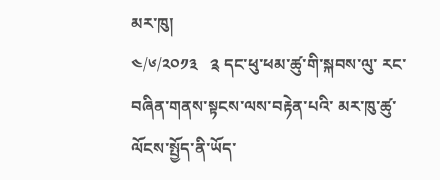མར་ཁུ།
༤/༦/༢༠༡༣   ༉ དང་ཕུ་ཕམ་ཚུ་གི་སྐབས་ལུ་ རང་བཞིན་གནས་སྟངས་ལས་བརྟེན་པའི་ མར་ཁུ་ཚུ་ ལོངས་སྤྱོད་ནི་ཡོད་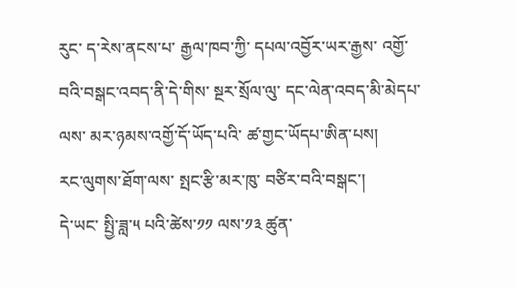རུང་ ད་རེས་ནངས་པ་ རྒྱལ་ཁབ་ཀྱི་ དཔལ་འབྱོར་ཡར་རྒྱས་ འགྱོ་བའི་བསྒང་འབད་ནི་དེ་གིས་ སྔར་སྲོལ་ལུ་ དང་ལེན་འབད་མི་མེདཔ་ལས་ མར་ཉམས་འགྱོ་དོ་ཡོད་པའི་ ཚ་གྱང་ཡོདཔ་ཨིན་པས།
རང་ལུགས་ཐོག་ལས་ སྤང་རྩི་མར་ཁུ་ བཙིར་བའི་བསྒང་།
དེ་ཡང་ སྤྱི་ཟླ་༥ པའི་ཚེས་༡༡ ལས་༡༣ ཚུན་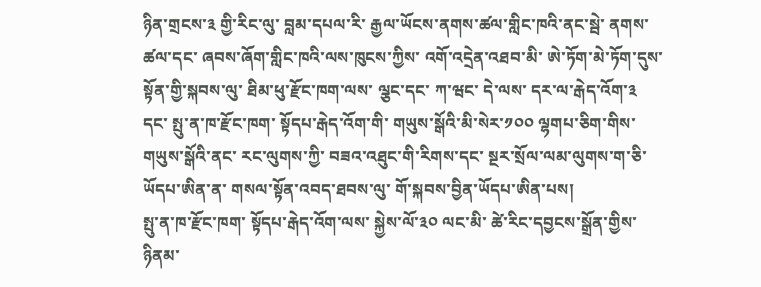ཉིན་གྲངས་༣ གྱི་རིང་ལུ་ བླམ་དཔལ་རི་ རྒྱལ་ཡོངས་ནགས་ཚལ་གླིང་ཁའི་ནང་སྦེ་ ནགས་ཚལ་དང་ ཞབས་ཞོག་གླིང་ཁའི་ལས་ཁུངས་ཀྱིས་ འགོ་འདྲེན་འཐབ་མི་ ཨེ་ཏོག་མེ་ཏོག་དུས་སྟོན་གྱི་སྐབས་ལུ་ ཐིམ་ཕུ་རྫོང་ཁག་ལས་ ལྕང་དང་ ཀ་ཝང་ དེ་ལས་ དར་ལ་རྒེད་འོག་༣ དང་ སྤུ་ན་ཁ་རྫོང་ཁག་ སྟོདཔ་རྒེད་འོག་གི་ གཡུས་སྒོའི་མི་སེར་༡༠༠ ལྷགཔ་ཅིག་གིས་ གཡུས་སྒོའི་ནང་ རང་ལུགས་ཀྱི་ བཟའ་འཐུང་གི་རིགས་དང་ སྔར་སྲོལ་ལམ་ལུགས་ག་ཅི་ཡོདཔ་ཨིན་ན་ གསལ་སྟོན་འབད་ཐབས་ལུ་ གོ་སྐབས་བྱིན་ཡོདཔ་ཨིན་པས།
སྤུ་ན་ཁ་རྫོང་ཁག་ སྟོདཔ་རྒེད་འོག་ལས་ སྐྱེས་ལོ་༣༠ ལང་མི་ ཚེ་རིང་དབྱངས་སྒྲོན་གྱིས་ ཉིནམ་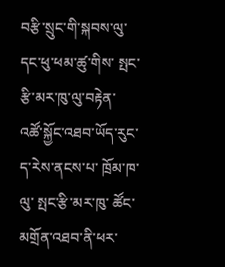བརྩི་སྲུང་གི་སྐབས་ལུ་ དང་ཕུ་ཕམ་ཚུ་གིས་ སྤང་རྩི་མར་ཁུ་ལུ་བརྟེན་ འཚོ་སྐྱོང་འཐབ་ཡོད་རུང་ ད་རེས་ནངས་པ་ ཁྲོམ་ཁ་ལུ་ སྤང་རྩི་མར་ཁུ་ ཚོང་མགྲོན་འཐབ་ནི་ཕར་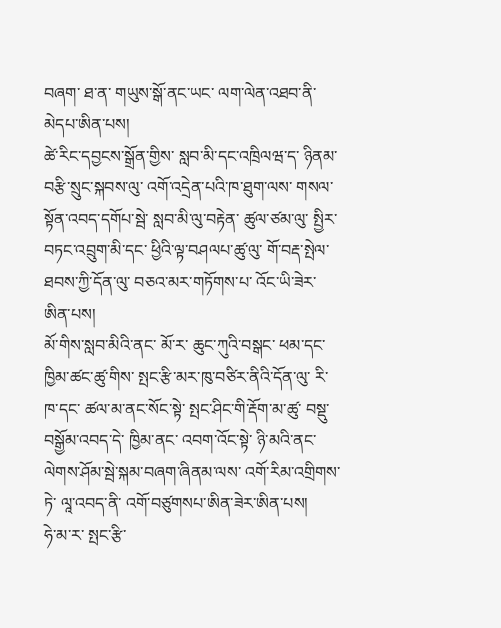བཞག་ ཐ་ན་ གཡུས་སྒོ་ནང་ཡང་ ལག་ལེན་འཐབ་ནི་ མེདཔ་ཨིན་པས།
ཚེ་རིང་དབྱངས་སྒྲོན་གྱིས་ སླབ་མི་དང་འཁྲིལཝ་ད་ ཉིནམ་བརྩི་སྲུང་སྐབས་ལུ་ འགོ་འདྲེན་པའི་ཁ་ཐུག་ལས་ གསལ་སྟོན་འབད་དགོཔ་སྦེ་ སླབ་མི་ལུ་བརྟེན་ ཚུལ་ཙམ་ལུ་ སྤྱིར་བཏང་འབྲུག་མི་དང་ ཕྱིའི་ལྟ་བཤལཔ་ཚུ་ལུ་ གོ་བརྡ་སྤེལ་ཐབས་ཀྱི་དོན་ལུ་ བཅའ་མར་གཏོགས་པ་ འོང་ཡི་ཟེར་ཨིན་པས།
མོ་གིས་སླབ་མིའི་ནང་ མོ་ར་ ཆུང་ཀུའི་བསྒང་ ཕམ་དང་ ཁྱིམ་ཚང་ཚུ་གིས་ སྤང་རྩི་མར་ཁུ་བཙིར་ནིའི་དོན་ལུ་ རི་ཁ་དང་ ཚལ་མ་ནང་སོང་སྟེ་ སྤང་ཤིང་གི་རྡོག་མ་ཚུ་ བསྡུ་བསྒྱོམ་འབད་དེ་ ཁྱིམ་ནང་ འབག་འོང་སྟེ་ ཉི་མའི་ནང་ ལེགས་ཤོམ་སྦེ་སྐམ་བཞག་ཞིནམ་ལས་ འགོ་རིམ་འགྲིགས་ཏེ་ ལཱ་འབད་ནི་ འགོ་བཙུགསཔ་ཨིན་ཟེར་ཨིན་པས།
ཧེ་མ་ར་ སྤང་རྩི་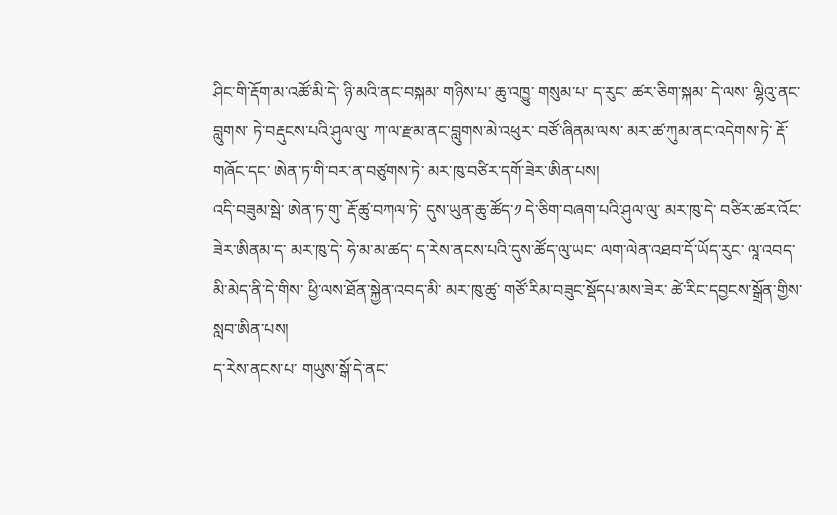ཤིང་གི་རྡོག་མ་འཚོ་མི་དེ་ ཉི་མའི་ནང་བསྐམ་ གཉིས་པ་ ཆུ་འཁྱུ་ གསུམ་པ་ ད་རུང་ ཚར་ཅིག་སྐམ་ དེ་ལས་ ལྷིའུ་ནང་བླུགས་ ཏེ་བརྡུངས་པའི་ཤུལ་ལུ་ ཀ་ལ་རྫམ་ནང་བླུགས་མེ་འཕུར་ བཙོ་ཞིནམ་ལས་ མར་ཚ་ཀུམ་ནང་འདེགས་ཏེ་ རྡོ་གཞོང་དང་ ཨེན་ཏ་གི་བར་ན་བཙུགས་ཏེ་ མར་ཁུ་བཙིར་དགོ་ཟེར་ཨིན་པས།
འདི་བཟུམ་སྦེ་ ཨེན་ཏ་གུ་ རྡོ་ཚུ་བཀལ་ཏེ་ དུས་ཡུན་ཆུ་ཚོད་༡ དེ་ཅིག་བཞག་པའི་ཤུལ་ལུ་ མར་ཁུ་དེ་ བཙིར་ཚར་འོང་ཟེར་ཨིནམ་ད་ མར་ཁུ་དེ་ ཧེ་མ་མ་ཚད་ ད་རེས་ནངས་པའི་དུས་ཚོད་ལུ་ཡང་ ལག་ལེན་འཐབ་དོ་ཡོད་རུང་ ལཱ་འབད་མི་མེད་ནི་དེ་གིས་ ཕྱི་ལས་ཐོན་སྐྱེན་འབད་མི་ མར་ཁུ་ཚུ་ གཙོ་རིམ་བཟུང་སྡོདཔ་མས་ཟེར་ ཚེ་རིང་དབྱངས་སྒྲོན་གྱིས་ སླབ་ཨིན་པས།
ད་རེས་ནངས་པ་ གཡུས་སྒོ་དེ་ནང་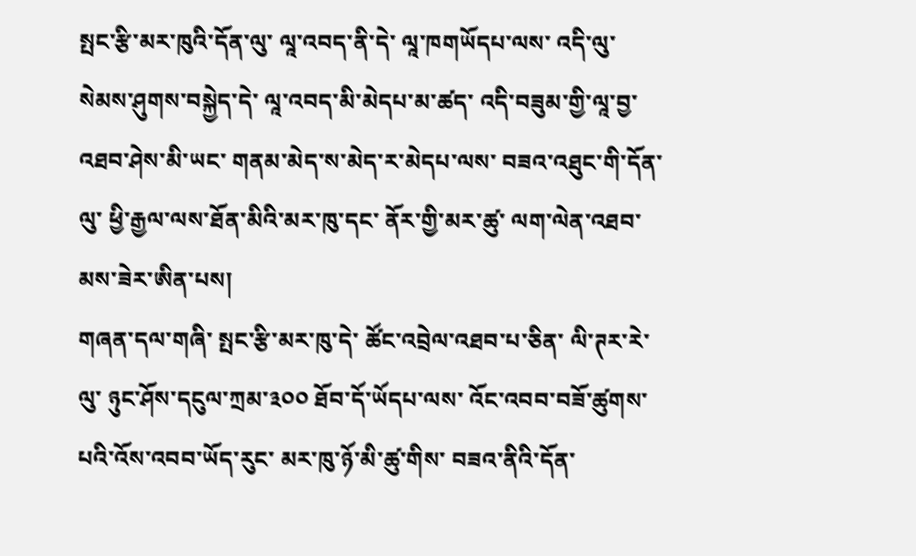སྤང་རྩི་མར་ཁུའི་དོན་ལུ་ ལཱ་འབད་ནི་དེ་ ལཱ་ཁགཡོདཔ་ལས་ འདི་ལུ་སེམས་ཤུགས་བསྐྱེད་དེ་ ལཱ་འབད་མི་མེདཔ་མ་ཚད་ འདི་བཟུམ་གྱི་ལཱ་བྱ་འཐབ་ཤེས་མི་ཡང་ གནམ་མེད་ས་མེད་ར་མེདཔ་ལས་ བཟའ་འཐུང་གི་དོན་ལུ་ ཕྱི་རྒྱལ་ལས་ཐོན་མིའི་མར་ཁུ་དང་ ནོར་གྱི་མར་ཚུ་ ལག་ལེན་འཐབ་མས་ཟེར་ཨིན་པས།
གཞན་དལ་གཞི་ སྤང་རྩི་མར་ཁུ་དེ་ ཚོང་འབྲེལ་འཐབ་པ་ཅིན་ ལི་ཊར་རེ་ལུ་ ཉུང་ཤོས་དངུལ་ཀྲམ་༣༠༠ ཐོབ་དོ་ཡོདཔ་ལས་ འོང་འབབ་བཟོ་ཚུགས་པའི་འོས་འབབ་ཡོད་རུང་ མར་ཁུ་ཉོ་མི་ཚུ་གིས་ བཟའ་ནིའི་དོན་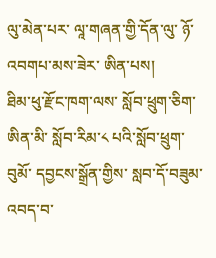ལུ་མེན་པར་ ལཱ་གཞན་གྱི་དོན་ལུ་ ཉོ་འབགཔ་མས་ཟེར་ ཨིན་པས།
ཐིམ་ཕུ་རྫོང་ཁག་ལས་ སློབ་ཕྲུག་ཅིག་ཨིན་མི་ སློབ་རིམ་༨ པའི་སློབ་ཕྲུག་བུམོ་ དབྱངས་སྒྲོན་གྱིས་ སླབ་དོ་བཟུམ་འབད་བ་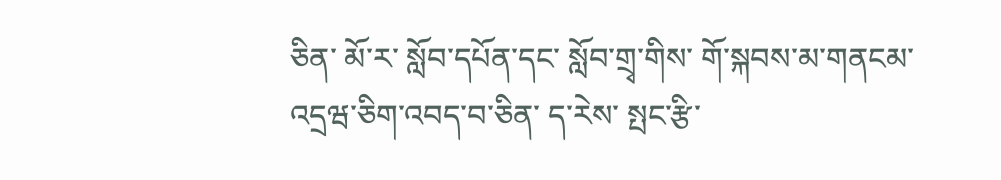ཅིན་ མོ་ར་ སློབ་དཔོན་དང་ སློབ་གྲྭ་གིས་ གོ་སྐབས་མ་གནངམ་འདྲཝ་ཅིག་འབད་བ་ཅིན་ ད་རེས་ སྤང་རྩི་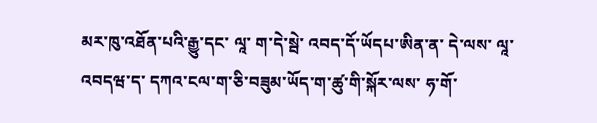མར་ཁུ་འཐོན་པའི་རྒྱུ་དང་ ལཱ་ ག་དེ་སྦེ་ འབད་དོ་ཡོདཔ་ཨིན་ན་ དེ་ལས་ ལཱ་འབདཝ་ད་ དཀའ་ངལ་ག་ཅི་བཟུམ་ཡོད་ག་ཚུ་གི་སྐོར་ལས་ ཧ་གོ་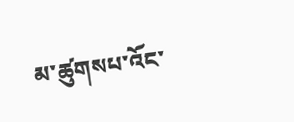མ་ཚུགསཔ་འོང་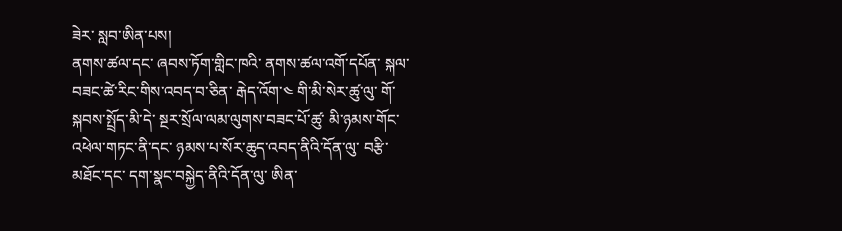ཟེར་ སླབ་ཨིན་པས།
ནགས་ཚལ་དང་ ཞབས་ཏོག་གླིང་ཁའི་ ནགས་ཚལ་འགོ་དཔོན་ སྐལ་བཟང་ཚེ་རིང་གིས་འབད་བ་ཅིན་ རྒེད་འོག་༤ གི་མི་སེར་ཚུ་ལུ་ གོ་སྐབས་སྤྲོད་མི་དེ་ སྔར་སྲོལ་ལམ་ལུགས་བཟང་པོ་ཚུ་ མི་ཉམས་གོང་འཕེལ་གཏང་ནི་དང་ ཉམས་པ་སོར་ཆུད་འབད་ནིའི་དོན་ལུ་ བརྩི་མཐོང་དང་ དག་སྣང་བསྐྱེད་ནིའི་དོན་ལུ་ ཨིན་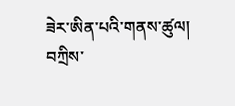ཟེར་ཨིན་པའི་གནས་ཚུལ།
བཀྲིས་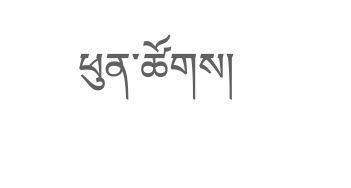ཕུན་ཚོགས།